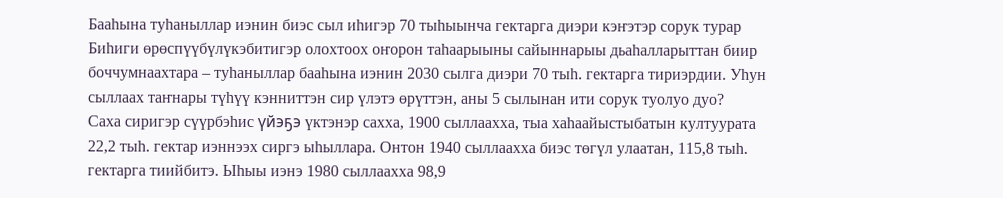Бааһына туһаныллар иэнин биэс сыл иһигэр 70 тыһыынча гектарга диэри кэҥэтэр сорук турар
Биһиги өрөспүүбүлүкэбитигэр олохтоох оҥорон таһаарыыны сайыннарыы дьаһалларыттан биир боччумнаахтара – туһаныллар бааһына иэнин 2030 сылга диэри 70 тыһ. гектарга тириэрдии. Уһун сыллаах таҥнары түһүү кэнниттэн сир үлэтэ өрүттэн, аны 5 сылынан ити сорук туолуо дуо?
Саха сиригэр сүүрбэһис үйэҕэ үктэнэр сахха, 1900 сыллаахха, тыа хаһаайыстыбатын култуурата 22,2 тыһ. гектар иэннээх сиргэ ыһыллара. Онтон 1940 сыллаахха биэс төгүл улаатан, 115,8 тыһ. гектарга тиийбитэ. Ыһыы иэнэ 1980 сыллаахха 98,9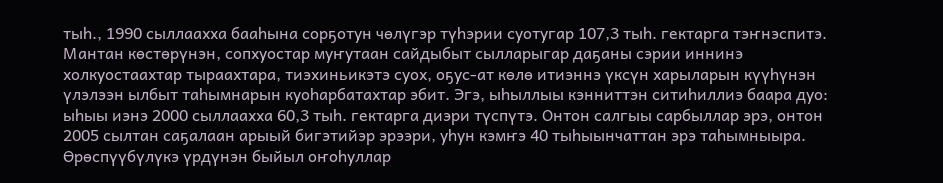тыһ., 1990 сыллаахха бааһына сорҕотун чөлүгэр түһэрии суотугар 107,3 тыһ. гектарга тэҥнэспитэ. Мантан көстөрүнэн, сопхуостар муҥутаан сайдыбыт сылларыгар даҕаны сэрии иннинэ холкуостаахтар тыраахтара, тиэхиньикэтэ суох, оҕус-ат көлө итиэннэ үксүн харыларын күүһүнэн үлэлээн ылбыт таһымнарын куоһарбатахтар эбит. Эгэ, ыһыллыы кэнниттэн ситиһиллиэ баара дуо: ыһыы иэнэ 2000 сыллаахха 60,3 тыһ. гектарга диэри түспүтэ. Онтон салгыы сарбыллар эрэ, онтон 2005 сылтан саҕалаан арыый бигэтийэр эрээри, уһун кэмҥэ 40 тыһыынчаттан эрэ таһымныыра.
Өрөспүүбүлүкэ үрдүнэн быйыл оҥоһуллар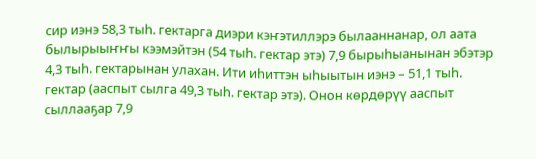сир иэнэ 58,3 тыһ. гектарга диэри кэҥэтиллэрэ былааннанар, ол аата былырыыҥҥы кээмэйтэн (54 тыһ. гектар этэ) 7,9 бырыһыанынан эбэтэр 4,3 тыһ. гектарынан улахан. Ити иһиттэн ыһыытын иэнэ – 51,1 тыһ. гектар (ааспыт сылга 49,3 тыһ. гектар этэ). Онон көрдөрүү ааспыт сыллааҕар 7,9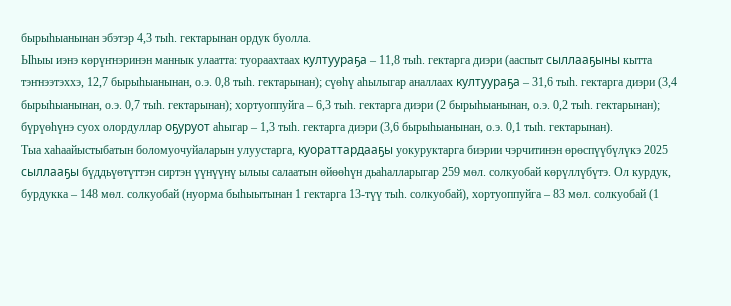бырыһыанынан эбэтэр 4,3 тыһ. гектарынан ордук буолла.
Ыһыы иэнэ көрүҥнэринэн маннык улаатта: туораахтаах култуураҕа – 11,8 тыһ. гектарга диэри (ааспыт сыллааҕыны кытта тэҥнээтэххэ, 12,7 бырыһыанынан, о.э. 0,8 тыһ. гектарынан); сүөһү аһылыгар аналлаах култуураҕа – 31,6 тыһ. гектарга диэри (3,4 бырыһыанынан, о.э. 0,7 тыһ. гектарынан); хортуоппуйга – 6,3 тыһ. гектарга диэри (2 бырыһыанынан, о.э. 0,2 тыһ. гектарынан); бүрүөһүнэ суох олордуллар оҕуруот аһыгар – 1,3 тыһ. гектарга диэри (3,6 бырыһыанынан, о.э. 0,1 тыһ. гектарынан).
Тыа хаһаайыстыбатын боломуочуйаларын улуустарга, куораттардааҕы уокуруктарга биэрии чэрчитинэн өрөспүүбүлүкэ 2025 сыллааҕы бүддьүөтүттэн сиртэн үүнүүнү ылыы салаатын өйөөһүн дьаһалларыгар 259 мөл. солкуобай көрүллүбүтэ. Ол курдук, бурдукка – 148 мөл. солкуобай (нуорма быһыытынан 1 гектарга 13-түү тыһ. солкуобай), хортуоппуйга – 83 мөл. солкуобай (1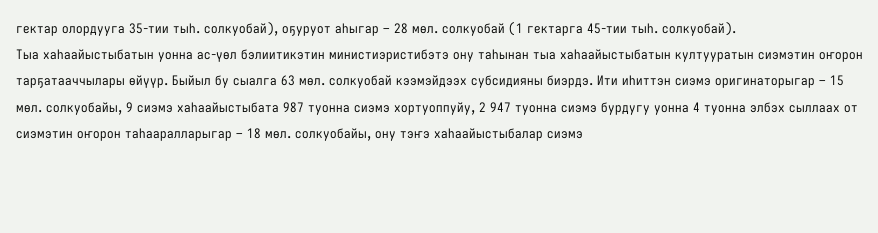гектар олордууга 35-тии тыһ. солкуобай), оҕуруот аһыгар – 28 мөл. солкуобай (1 гектарга 45-тии тыһ. солкуобай).
Тыа хаһаайыстыбатын уонна ас-үөл бэлиитикэтин министиэристибэтэ ону таһынан тыа хаһаайыстыбатын култууратын сиэмэтин оҥорон тарҕатааччылары өйүүр. Быйыл бу сыалга 63 мөл. солкуобай кээмэйдээх субсидияны биэрдэ. Ити иһиттэн сиэмэ оригинаторыгар – 15 мөл. солкуобайы, 9 сиэмэ хаһаайыстыбата 987 туонна сиэмэ хортуоппуйу, 2 947 туонна сиэмэ бурдугу уонна 4 туонна элбэх сыллаах от сиэмэтин оҥорон таһааралларыгар – 18 мөл. солкуобайы, ону тэҥэ хаһаайыстыбалар сиэмэ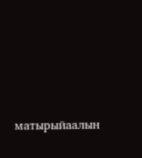матырыйаалын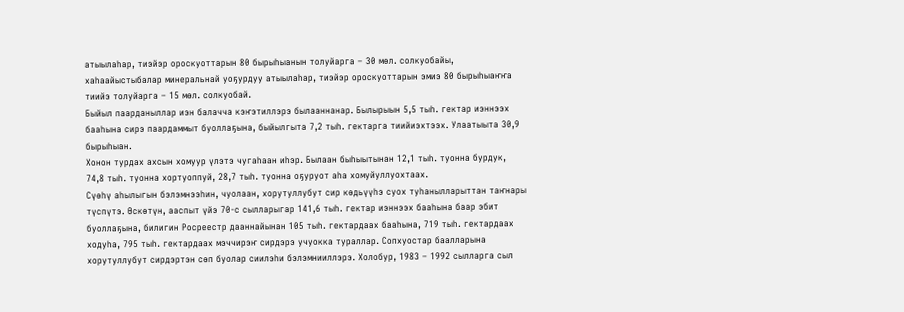атыылаһар, тиэйэр ороскуоттарын 80 бырыһыанын толуйарга – 30 мөл. солкуобайы, хаһаайыстыбалар минеральнай уоҕурдуу атыылаһар, тиэйэр ороскуоттарын эмиэ 80 бырыһыаҥҥа тиийэ толуйарга – 15 мөл. солкуобай.
Быйыл паарданыллар иэн балачча кэҥэтиллэрэ былааннанар. Былырыын 5,5 тыһ. гектар иэннээх бааһына сирэ паардаммыт буоллаҕына, быйылгыта 7,2 тыһ. гектарга тиийиэхтээх. Улаатыыта 30,9 бырыһыан.
Хонон турдах ахсын хомуур үлэтэ чугаһаан иһэр. Былаан быһыытынан 12,1 тыһ. туонна бурдук, 74,8 тыһ. туонна хортуоппуй, 28,7 тыһ. туонна оҕуруот аһа хомуйуллуохтаах.
Сүөһү аһылыгын бэлэмнээһин, чуолаан, хорутуллубут сир көдьүүһэ суох туһанылларыттан таҥнары түспүтэ. Өскөтүн, ааспыт үйэ 70-с сылларыгар 141,6 тыһ. гектар иэннээх бааһына баар эбит буоллаҕына, билигин Росреестр дааннайынан 105 тыһ. гектардаах бааһына, 719 тыһ. гектардаах ходуһа, 795 тыһ. гектардаах мэччирэҥ сирдэрэ учуокка тураллар. Сопхуостар баалларына хорутуллубут сирдэртэн сөп буолар сиилэһи бэлэмнииллэрэ. Холобур, 1983 – 1992 сылларга сыл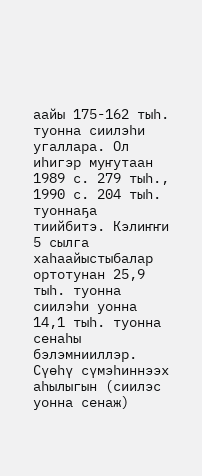аайы 175-162 тыһ. туонна сиилэһи угаллара. Ол иһигэр муҥутаан 1989 с. 279 тыһ., 1990 с. 204 тыһ. туоннаҕа тиийбитэ. Кэлиҥҥи 5 сылга хаһаайыстыбалар ортотунан 25,9 тыһ. туонна сиилэһи уонна 14,1 тыһ. туонна сенаһы бэлэмнииллэр.
Сүөһү сүмэһиннээх аһылыгын (сиилэс уонна сенаж)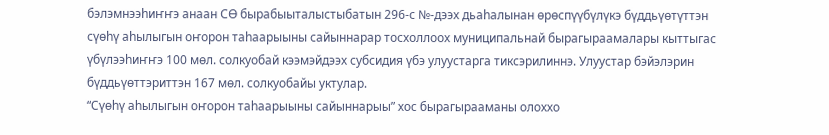бэлэмнээһиҥҥэ анаан СӨ бырабыыталыстыбатын 296-с №-дээх дьаһалынан өрөспүүбүлүкэ бүддьүөтүттэн сүөһү аһылыгын оҥорон таһаарыыны сайыннарар тосхоллоох муниципальнай бырагыраамалары кыттыгас үбүлээһиҥҥэ 100 мөл. солкуобай кээмэйдээх субсидия үбэ улуустарга тиксэрилиннэ. Улуустар бэйэлэрин бүддьүөттэриттэн 167 мөл. солкуобайы уктулар.
“Сүөһү аһылыгын оҥорон таһаарыыны сайыннарыы” хос бырагырааманы олоххо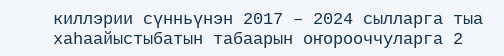киллэрии сүнньүнэн 2017 – 2024 сылларга тыа хаһаайыстыбатын табаарын оҥорооччуларга 2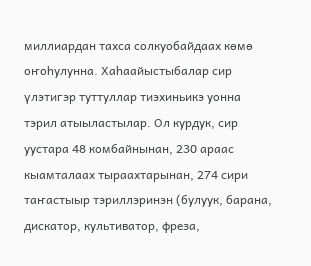миллиардан тахса солкуобайдаах көмө оҥоһулунна. Хаһаайыстыбалар сир үлэтигэр туттуллар тиэхиньикэ уонна тэрил атыыластылар. Ол курдук, сир уустара 48 комбайнынан, 230 араас кыамталаах тыраахтарынан, 274 сири таҥастыыр тэриллэринэн (булуук, барана, дискатор, культиватор, фреза,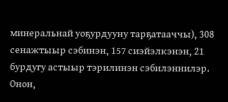минеральнай уоҕурдууну тарҕатааччы), 308 сенажтыыр сэбинэн, 157 сиэйэлкэнэн, 21 бурдугу астыыр тэрилинэн сэбилэннилэр. Онон,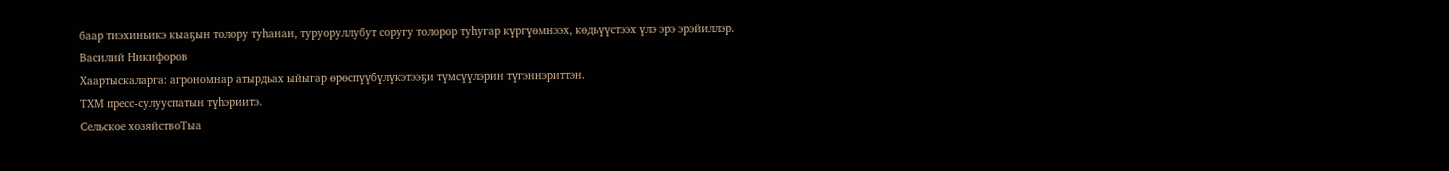баар тиэхиньикэ кыаҕын толору туһанан, туруоруллубут соругу толорор туһугар күргүөмнээх, көдьүүстээх үлэ эрэ эрэйиллэр.
Василий Никифоров
Хаартыскаларга: агрономнар атырдьах ыйыгар өрөспүүбүлүкэтээҕи түмсүүлэрин түгэннэриттэн.
ТХМ пресс-сулууспатын түһэриитэ.
Сельское хозяйствоТыа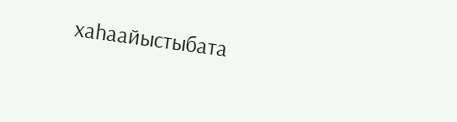хаһаайыстыбата